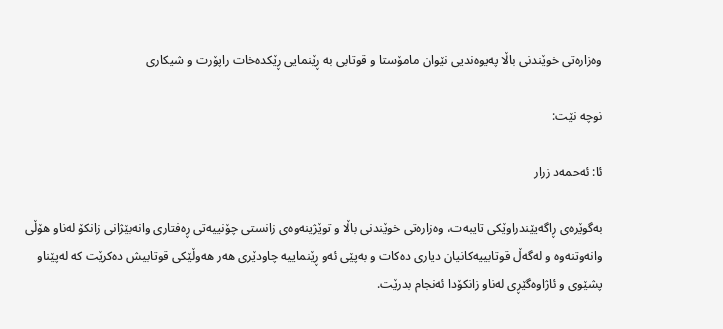وەزارەتی خوێندنی باڵا پەیوەندیی نێوان مامۆستا و قوتابی بە ڕێنمایی ڕێكدەخات راپۆرت و شیکاری

نوچە نێت:

ئا: ئەحمەد زرار

بەگوێرەی ڕاگەیێندراوێکی تایبەت، وەزارەتی خوێندنی باڵا و توێژینەوەی زانستی چۆنییەتی ڕەفتاری وانەبێژانی زانکۆ لەناو هۆڵی وانەوتنەوە و لەگەڵ قوتابییەکانیان دیاری دەکات و بەپێی ئەو ڕێنماییە چاودێری هەر هەوڵێکی قوتابیش دەکرێت کە لەپێناو پشێوی و ئاژاوەگێڕی لەناو زانکۆدا ئەنجام بدرێت.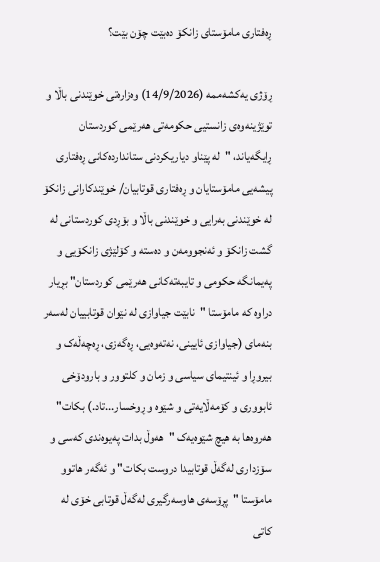ڕەفتاری مامۆستای زانکۆ دەبێت چۆن بێت؟

ڕۆژی یەکشەممە (14/9/2026) وەزارەتی خوێندنی باڵا و توێژینەوەی زانستیی حکومەتی هەرێمی کوردستان ڕایگەیاند، "لە پێناو دیاریکردنی ستانداردەکانی ڕەفتاری پیشەیی مامۆستایان و ڕەفتاری قوتابیان/ خوێندکارانی زانکۆ لە خوێندنی بەرایی و خوێندنی باڵا و بۆڕدی کوردستانی لە گشت زانکۆ و ئەنجوومەن و دەستە و کۆلێژی زانکۆیی و پەیمانگە حکومی و تایبەتەکانی هەرێمی کوردستان" بڕیار دراوە کە مامۆستا "نابێت جیاوازی لە نێوان قوتابییان لەسەر بنەمای (جیاوازی ئایینی، نەتەوەیی، ڕەگەزی، ڕەچەڵەک و بیروڕا و ئینتیمای سیاسی و زمان و کلتوور و بارودۆخی ئابووری و کۆمەڵایەتی و شێوە و ڕوخسار...تاد.) بکات" هەروەها بە هیچ شێوەیەک "هەوڵ بدات پەیوەندی کەسی و سۆزداری لەگەڵ قوتابیدا دروست بکات" و ئەگەر هاتوو مامۆستا "پڕۆسەی هاوسەرگیری لەگەڵ قوتابی خۆی لە کاتی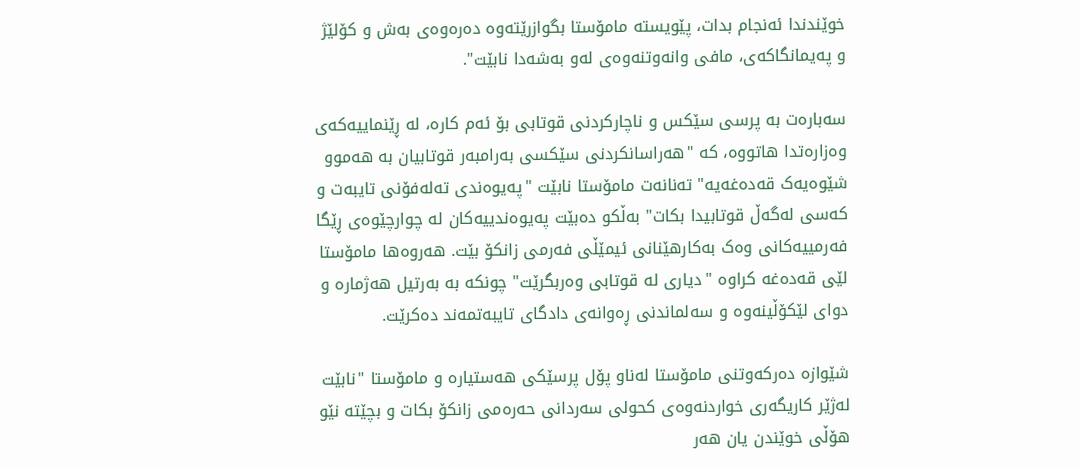خوێندندا ئەنجام بدات، پێویستە مامۆستا بگوازرێتەوە دەرەوەی بەش و کۆلێژ و پەیمانگاکەی، مافی وانەوتنەوەی لەو بەشەدا نابێت".

سەبارەت بە پرسی سێکس و ناچارکردنی قوتابی بۆ ئەم کارە، لە ڕێنماییەکەی وەزارەتدا هاتووە، کە "هەراسانکردنی سێکسی بەرامبەر قوتابیان بە هەموو شێوەیەک قەدەغەیە" تەنانەت مامۆستا نابێت "پەیوەندی تەلەفۆنی تایبەت و کەسی لەگەڵ قوتابیدا بکات" بەڵکو دەبێت پەیوەندییەکان لە چوارچێوەی ڕێگا فەرمییەکانی وەک بەکارهێنانی ئیمێڵی فەرمی زانکۆ بێت. هەروەها مامۆستا لێی قەدەغە کراوە "دیاری لە قوتابی وەربگرێت" چونکە بە بەرتیل هەژمارە و دوای لێکۆڵینەوە و سەلماندنی ڕەوانەی دادگای تایبەتمەند دەکرێت.

شێوازە دەرکەوتنی مامۆستا لەناو پۆل پرسێکی هەستیارە و مامۆستا "نابێت لەژێر کاریگەری خواردنەوەی کحولی سەردانی حەرەمی زانکۆ بکات و بچێتە نێو هۆڵی خوێندن یان هەر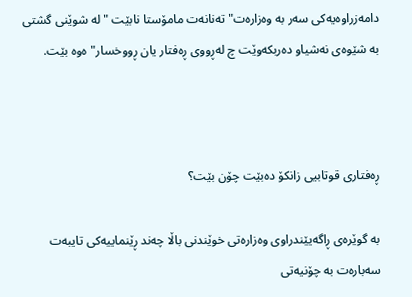دامەزراوەیەکی سەر بە وەزارەت" تەنانەت مامۆستا نابێت "لە شوێنی گشتی بە شێوەی نەشیاو دەربکەوێت چ لەڕووی ڕەفتار یان ڕووخسار"ەوە بێت.



ڕەفتاری قوتابیی زانکۆ دەبێت چۆن بێت؟

بە گوێرەی ڕاگەیێندراوی وەزارەتی خوێندنی باڵا چەند ڕێنماییەکی تایبەت سەبارەت بە چۆنیەتی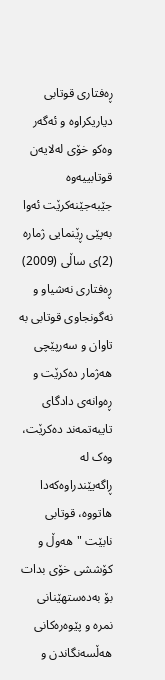ڕەفتاری قوتابی دیاریکراوە و ئەگەر وەکو خۆی لەلایەن قوتابییەوە جێبەجێنەکرێت ئەوا بەپێی ڕێنمایی ژمارە (2)ی ساڵی (2009) ڕەفتاری نەشیاو و نەگونجاوی قوتابی بە تاوان و سەرپێچی هەژمار دەکرێت و ڕەوانەی دادگای تایبەتمەند دەکرێت، وەک لە ڕاگەیێندراوەکەدا هاتووە، قوتابی نابێت "هەوڵ و کۆششی خۆی بدات بۆ بەدەستهێنانی نمرە و پێوەرەکانی هەڵسەنگاندن و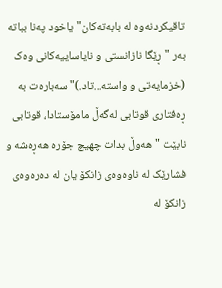تاقیکردنەوە لە بابەتەکان" یاخود پەنا بباتە بەر "ڕێگا نازانستی و نایاساییەکانی وەک (خزمایەتی و واستە...تاد.)" سەبارەت بە ڕەفتاری قوتابی لەگەڵ مامۆستادا، قوتابی نابێت "هەوڵ بدات چهیچ جۆرە هەڕەشە و فشارێک لە ناوەوەی زانکۆ یان لە دەرەوەی زانکۆ لە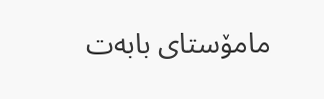مامۆستای بابەت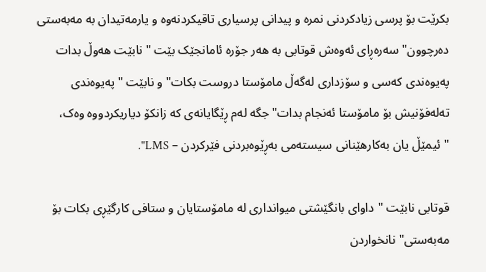بکرێت بۆ پرسی زیادکردنی نمرە و پیدانی پرسیاری تاقیکردنەوە و یارمەتیدان بە مەبەستی دەرچوون" سەرەڕای ئەوەش قوتابی بە هەر جۆرە ئامانجێک بێت "نابێت هەوڵ بدات پەیوەندی کەسی و سۆزداری لەگەڵ مامۆستا دروست بکات" و نابێت "پەیوەندی تەلەفۆنیش بۆ مامۆستا ئەنجام بدات" جگە لەم ڕێگایانەی کە زانکۆ دیاریکردووە وەک، "ئیمێڵ یان بەکارهێنانی سیستەمی بەڕێوەبردنی فێرکردن – LMS".

قوتابی نابێت "داوای بانگێشتی میوانداری لە مامۆستایان و ستافی کارگێڕی بکات بۆ مەبەستی" نانخواردن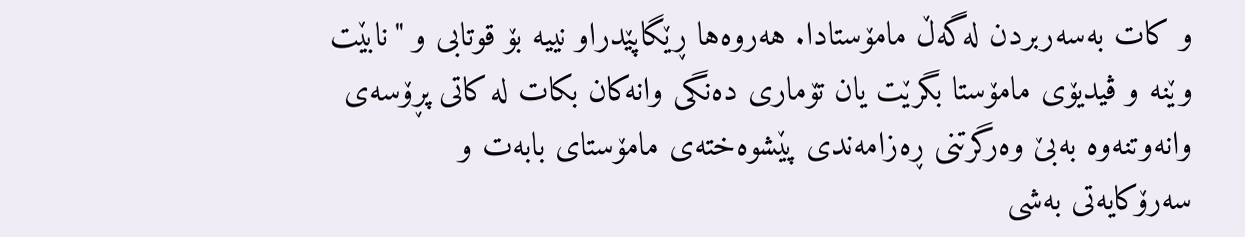و کات بەسەربردن لەگەڵ مامۆستادا. هەروەها ڕێگاپێدراو نییە بۆ قوتابی و "نابێت وێنە و ڤیدیۆی مامۆستا بگرێت یان تۆماری دەنگی وانەکان بکات لە کاتی پڕۆسەی وانەوتنەوە بەبێ وەرگرتنی ڕەزامەندی پێشوەختەی مامۆستای بابەت و سەرۆکایەتی بەشی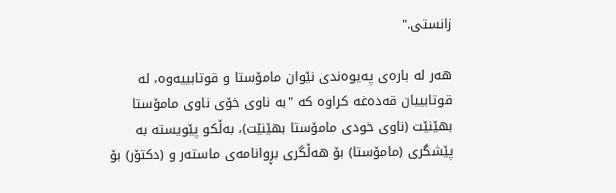زانستی."

هەر لە بارەی پەیوەندی نێوان مامۆستا و قوتابییەوە، لە قوتابییان قەدەغە کراوە کە "بە ناوی خۆی ناوی مامۆستا بهێنێت (ناوی خودی مامۆستا بهێنێت)، بەڵکو پێویستە بە پێشگری (مامۆستا) بۆ هەڵگری بڕوانامەی ماستەر و (دکتۆر) بۆ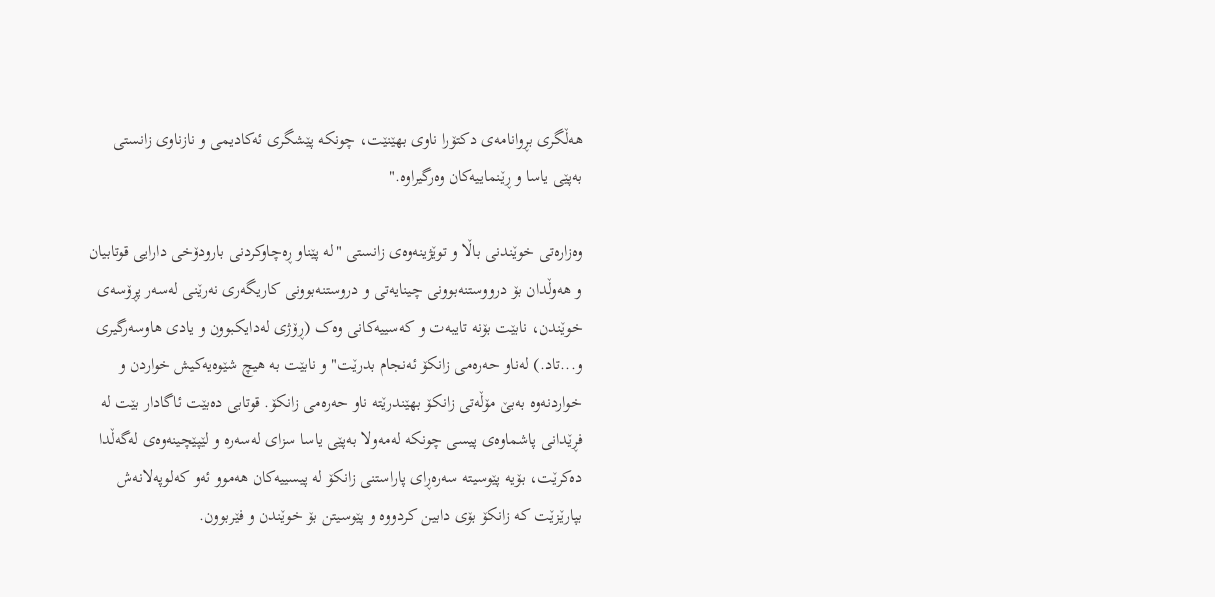هەڵگری بڕوانامەی دکتۆرا ناوی بهێنێت، چونکە پێشگری ئەکادیمی و نازناوی زانستی بەپێی یاسا و ڕێنماییەکان وەرگیراوە."

وەزارەتی خوێندنی باڵا و توێژینەوەی زانستی "لە پێناو ڕەچاوکردنی بارودۆخی دارایی قوتابیان و هەوڵدان بۆ درووستنەبوونی چینایەتی و دروستنەبوونی کاریگەری نەرێنی لەسەر پڕۆسەی خوێندن، نابێت بۆنە تایبەت و کەسییەکانی وەک (ڕۆژی لەدایکبوون و یادی هاوسەرگیری و...تاد.) لەناو حەرەمی زانکۆ ئەنجام بدرێت" و نابێت بە هیچ شێوەیەکیش خواردن و خواردنەوە بەبێ مۆڵەتی زانکۆ بهێندرێتە ناو حەرەمی زانکۆ. قوتابی دەبێت ئاگادار بێت لە فڕێدانی پاشماوەی پیسی چونکە لەمەولا بەپێی یاسا سزای لەسەرە و لێپێچینەوەی لەگەڵدا دەکرێت، بۆیە پێوسیتە سەرەڕای پاراستنی زانکۆ لە پیسییەکان هەموو ئەو کەلوپەلانەش بپارێزێت کە زانکۆ بۆی دابین کردووە و پێوسیتن بۆ خوێندن و فێربوون.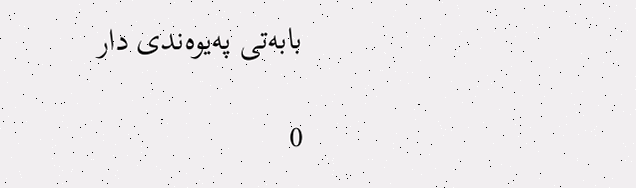بابەتی پەیوەندی دار

0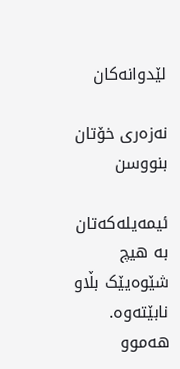لێدوانەکان

نەزەری خۆتان بنووسن

ئیمەیلەکەتان بە هیچ شێوەیێک بڵاو نابێتەوە. هەموو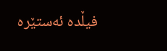فیڵدە ئەستێرە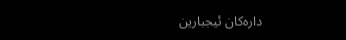دارەکان ئیجبارین